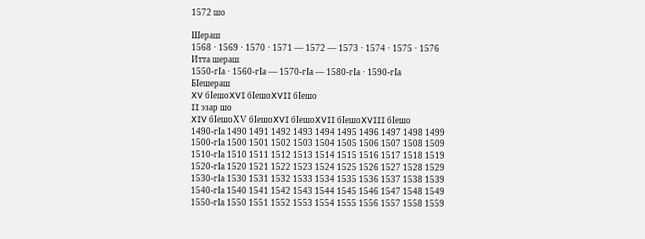1572 шо

Шераш
1568 · 1569 · 1570 · 1571 — 1572 — 1573 · 1574 · 1575 · 1576
Итта шераш
1550‑гӀа · 1560‑гӀа — 1570‑гӀа — 1580‑гӀа · 1590‑гӀа
БӀешераш
XV бӀешоXVI бӀешоXVII бӀешо
II эзар шо
XIV бӀешоXV бӀешоXVI бӀешоXVII бӀешоXVIII бӀешо
1490‑гӀа 1490 1491 1492 1493 1494 1495 1496 1497 1498 1499
1500‑гӀа 1500 1501 1502 1503 1504 1505 1506 1507 1508 1509
1510‑гӀа 1510 1511 1512 1513 1514 1515 1516 1517 1518 1519
1520‑гӀа 1520 1521 1522 1523 1524 1525 1526 1527 1528 1529
1530‑гӀа 1530 1531 1532 1533 1534 1535 1536 1537 1538 1539
1540‑гӀа 1540 1541 1542 1543 1544 1545 1546 1547 1548 1549
1550‑гӀа 1550 1551 1552 1553 1554 1555 1556 1557 1558 1559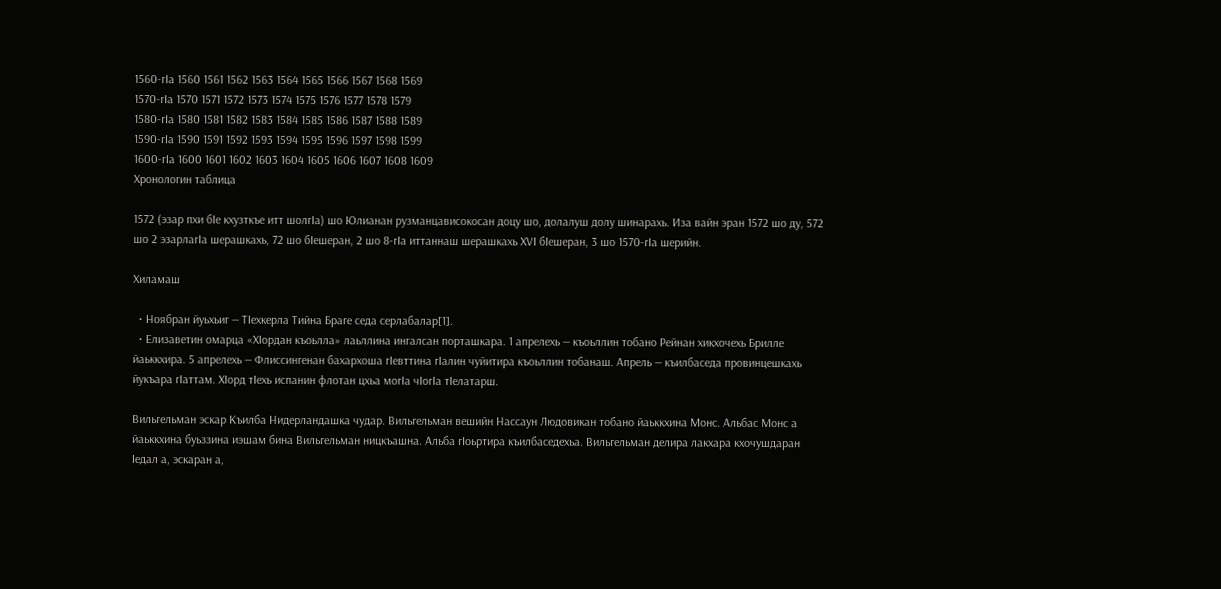1560‑гӀа 1560 1561 1562 1563 1564 1565 1566 1567 1568 1569
1570‑гӀа 1570 1571 1572 1573 1574 1575 1576 1577 1578 1579
1580‑гӀа 1580 1581 1582 1583 1584 1585 1586 1587 1588 1589
1590‑гӀа 1590 1591 1592 1593 1594 1595 1596 1597 1598 1599
1600‑гӀа 1600 1601 1602 1603 1604 1605 1606 1607 1608 1609
Хронологин таблица

1572 (эзар пхи бӀе кхузткъе итт шолгӀа) шо Юлианан рузманцависокосан доцу шо, долалуш долу шинарахь. Иза вайн эран 1572 шо ду, 572 шо 2 эзарлагӀа шерашкахь, 72 шо бӀешеран, 2 шо 8-гӀа иттаннаш шерашкахь XVI бӀешеран, 3 шо 1570-гӀа шерийн.

Хиламаш

  • Ноябран йуьхьиг — ТӀехкерла Тийна Браге седа серлабалар[1].
  • Елизаветин омарца «ХӀордан къоьлла» лаьллина ингалсан порташкара. 1 апрелехь — къоьллин тобано Рейнан хикхочехь Брилле йаьккхира. 5 апрелехь — Флиссингенан бахархоша гӀевттина гӀалин чуйитира къоьллин тобанаш. Апрель — къилбаседа провинцешкахь йукъара гӀаттам. ХӀорд тӀехь испанин флотан цхьа могӀа чӀогӀа тӀелатарш.

Вильгельман эскар Къилба Нидерландашка чудар. Вильгельман вешийн Нассаун Людовикан тобано йаьккхина Монс. Альбас Монс а йаьккхина буьззина иэшам бина Вильгельман ницкъашна. Альба гӀоьртира къилбаседехьа. Вильгельман делира лакхара кхочушдаран Ӏедал а, эскаран а,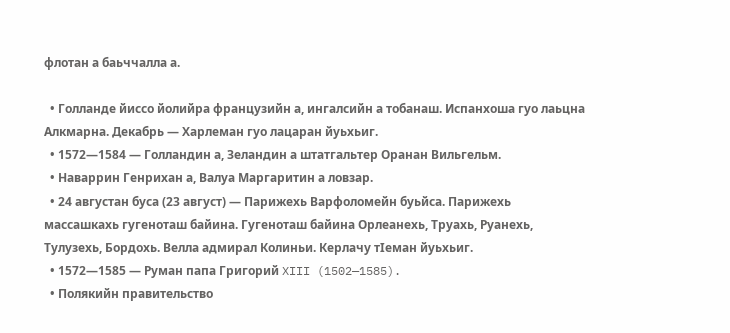флотан а баьччалла а.

  • Голланде йиссо йолийра французийн а, ингалсийн а тобанаш. Испанхоша гуо лаьцна Алкмарна. Декабрь — Харлеман гуо лацаран йуьхьиг.
  • 1572—1584 — Голландин а, Зеландин а штатгальтер Оранан Вильгельм.
  • Наваррин Генрихан а, Валуа Маргаритин а ловзар.
  • 24 августан буса (23 август) — Парижехь Варфоломейн буьйса. Парижехь массашкахь гугеноташ байина. Гугеноташ байина Орлеанехь, Труахь, Руанехь, Тулузехь, Бордохь. Велла адмирал Колиньи. Керлачу тӀеман йуьхьиг.
  • 1572—1585 — Руман папа Григорий XIII (1502—1585).
  • Полякийн правительство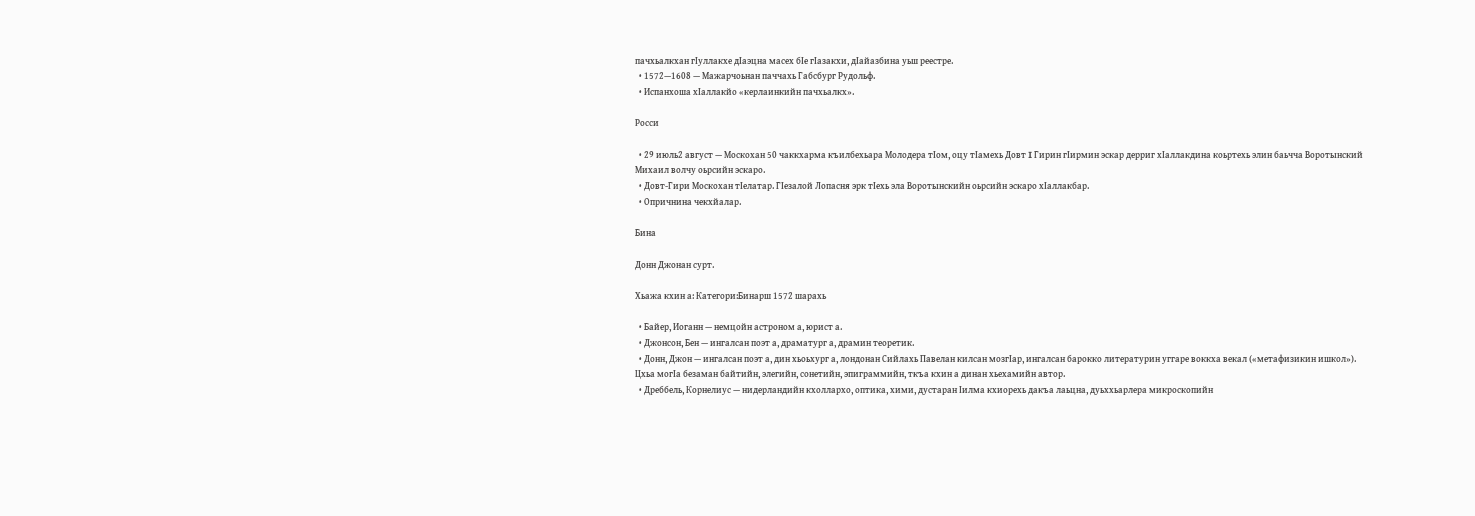пачхьалкхан гӀуллакхе дӀаэцна масех бӀе гӀазакхи, дӀайазбина уьш реестре.
  • 1572—1608 — Мажарчоьнан паччахь Габсбург Рудольф.
  • Испанхоша хӀаллакйо «керлаинкийн пачхьалкх».

Росси

  • 29 июль2 август — Москохан 50 чаккхарма къилбехьара Молодера тӀом, оцу тӀамехь Довт I Гирин гӀирмин эскар дерриг хӀаллакдина коьртехь элин баьчча Воротынский Михаил волчу оьрсийн эскаро.
  • Довт-Гири Москохан тӀелатар. ГӀезалой Лопасня эрк тӀехь эла Воротынскийн оьрсийн эскаро хӀаллакбар.
  • Опричнина чекхйалар.

Бина

Донн Джонан сурт.

Хьажа кхин а: Категори:Бинарш 1572 шарахь

  • Байер, Иоганн — немцойн астроном а, юрист а.
  • Джонсон, Бен — ингалсан поэт а, драматург а, драмин теоретик.
  • Донн, Джон — ингалсан поэт а, дин хьоьхург а, лондонан Сийлахь Павелан килсан мозгӀар, ингалсан барокко литературин уггаре воккха векал («метафизикин ишкол»). Цхьа могӀа безаман байтийн, элегийн, сонетийн, эпиграммийн, ткъа кхин а динан хьехамийн автор.
  • Дреббель, Корнелиус — нидерландийн кхоллархо, оптика, хими, дустаран Ӏилма кхиорехь дакъа лаьцна, дуьххьарлера микроскопийн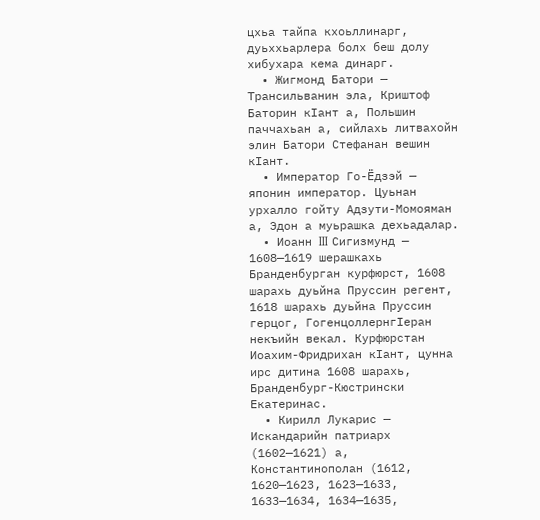цхьа тайпа кхоьллинарг, дуьххьарлера болх беш долу хибухара кема динарг.
  • Жигмонд Батори — Трансильванин эла, Криштоф Баторин кӀант а, Польшин паччахьан а, сийлахь литвахойн элин Батори Стефанан вешин кӀант.
  • Император Го-Ёдзэй — японин император. Цуьнан урхалло гойту Адзути-Момояман а, Эдон а муьрашка дехьадалар.
  • Иоанн III Сигизмунд — 1608—1619 шерашкахь Бранденбурган курфюрст, 1608 шарахь дуьйна Пруссин регент, 1618 шарахь дуьйна Пруссин герцог, ГогенцоллернгӀеран некъийн векал. Курфюрстан Иоахим-Фридрихан кӀант, цунна ирс дитина 1608 шарахь, Бранденбург-Кюстрински Екатеринас.
  • Кирилл Лукарис — Искандарийн патриарх (1602—1621) а, Константинополан (1612, 1620—1623, 1623—1633, 1633—1634, 1634—1635,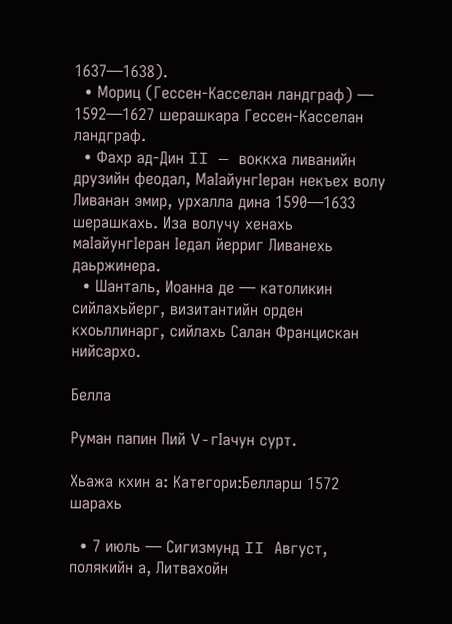1637—1638).
  • Мориц (Гессен-Касселан ландграф) — 1592—1627 шерашкара Гессен-Касселан ландграф.
  • Фахр ад-Дин II — воккха ливанийн друзийн феодал, МаӀайунгӀеран некъех волу Ливанан эмир, урхалла дина 1590—1633 шерашкахь. Иза волучу хенахь маӀайунгӀеран Ӏедал йерриг Ливанехь даьржинера.
  • Шанталь, Иоанна де — католикин сийлахьйерг, визитантийн орден кхоьллинарг, сийлахь Салан Францискан нийсархо.

Белла

Руман папин Пий V-гӀачун сурт.

Хьажа кхин а: Категори:Белларш 1572 шарахь

  • 7 июль — Сигизмунд II Август, полякийн а, Литвахойн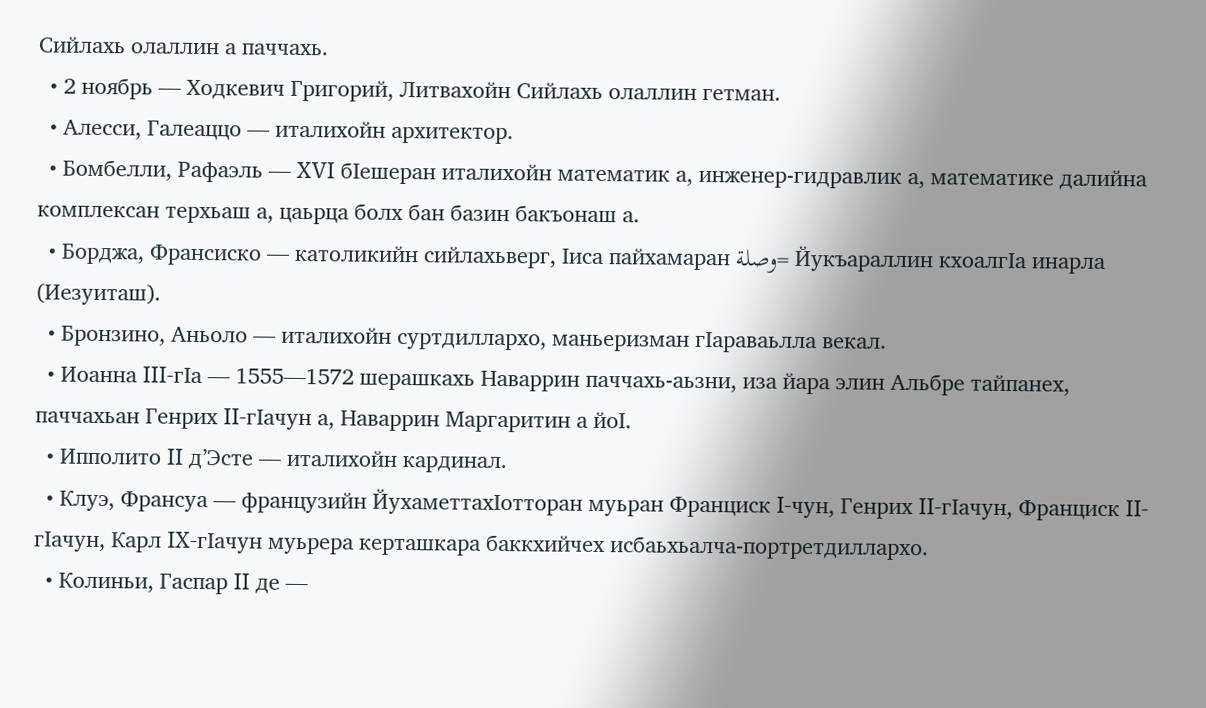Сийлахь олаллин а паччахь.
  • 2 ноябрь — Ходкевич Григорий, Литвахойн Сийлахь олаллин гетман.
  • Алесси, Галеаццо — италихойн архитектор.
  • Бомбелли, Рафаэль — XVI бӀешеран италихойн математик а, инженер-гидравлик а, математике далийна комплексан терхьаш а, цаьрца болх бан базин бакъонаш а.
  • Борджа, Франсиско — католикийн сийлахьверг, Ӏиса пайхамаран وصلة= Йукъараллин кхоалгӀа инарла (Иезуиташ).
  • Бронзино, Аньоло — италихойн суртдиллархо, маньеризман гӀараваьлла векал.
  • Иоанна III-гӀа — 1555—1572 шерашкахь Наваррин паччахь-аьзни, иза йара элин Альбре тайпанех, паччахьан Генрих II-гӀачун а, Наваррин Маргаритин а йоӀ.
  • Ипполито II д’Эсте — италихойн кардинал.
  • Клуэ, Франсуа — французийн ЙухаметтахӀотторан муьран Франциск I-чун, Генрих II-гӀачун, Франциск II-гӀачун, Карл IX-гӀачун муьрера керташкара баккхийчех исбаьхьалча-портретдиллархо.
  • Колиньи, Гаспар II де —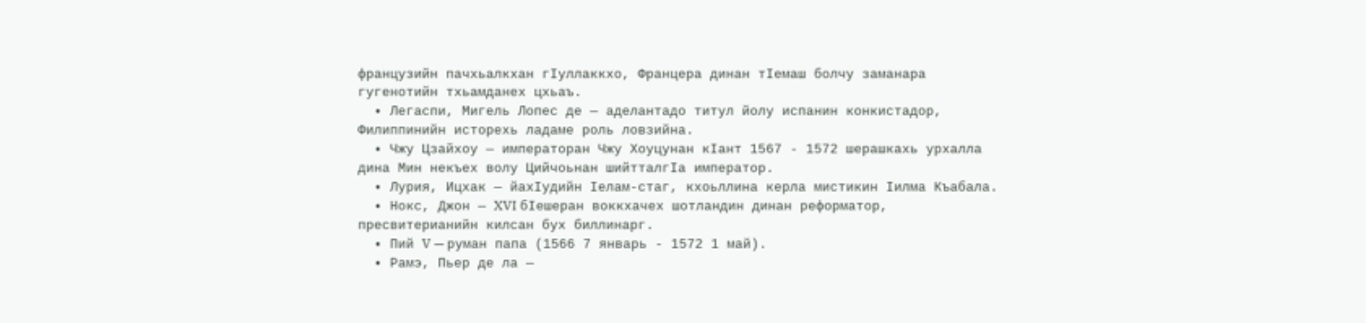французийн пачхьалкхан гӀуллаккхо, Францера динан тӀемаш болчу заманара гугенотийн тхьамданех цхьаъ.
  • Легаспи, Мигель Лопес де — аделантадо титул йолу испанин конкистадор, Филиппинийн исторехь ладаме роль ловзийна.
  • Чжу Цзайхоу — императоран Чжу Хоуцунан кӀант 1567 - 1572 шерашкахь урхалла дина Мин некъех волу Цийчоьнан шийтталгӀа император.
  • Лурия, Ицхак — йахӀудийн Ӏелам-стаг, кхоьллина керла мистикин Ӏилма Къабала.
  • Нокс, Джон — XVI бӀешеран воккхачех шотландин динан реформатор, пресвитерианийн килсан бух биллинарг.
  • Пий V — руман папа (1566 7 январь - 1572 1 май).
  • Рамэ, Пьер де ла —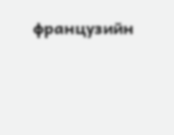французийн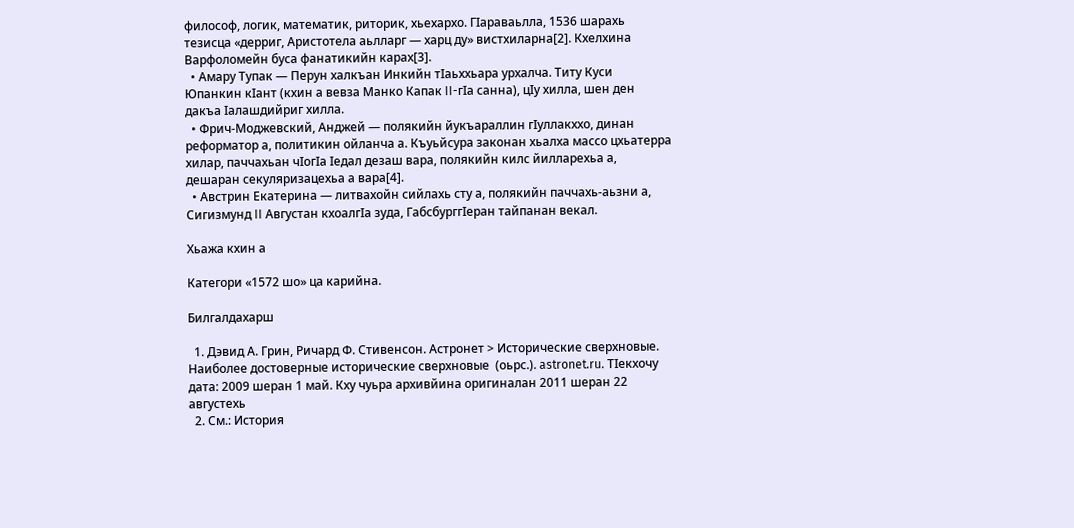философ, логик, математик, риторик, хьехархо. ГӀараваьлла, 1536 шарахь тезисца «дерриг, Аристотела аьлларг — харц ду» вистхиларна[2]. Кхелхина Варфоломейн буса фанатикийн карах[3].
  • Амару Тупак — Перун халкъан Инкийн тӀаьххьара урхалча. Титу Куси Юпанкин кӀант (кхин а вевза Манко Капак II-гӀа санна), цӀу хилла, шен ден дакъа Ӏалашдийриг хилла.
  • Фрич-Моджевский, Анджей — полякийн йукъараллин гӀуллакххо, динан реформатор а, политикин ойланча а. Къуьйсура законан хьалха массо цхьатерра хилар, паччахьан чӀогӀа Ӏедал дезаш вара, полякийн килс йилларехьа а, дешаран секуляризацехьа а вара[4].
  • Австрин Екатерина — литвахойн сийлахь сту а, полякийн паччахь-аьзни а, Сигизмунд II Августан кхоалгӀа зуда, ГабсбурггӀеран тайпанан векал.

Хьажа кхин а

Категори «1572 шо» ца карийна.

Билгалдахарш

  1. Дэвид А. Грин, Ричард Ф. Стивенсон. Астронет > Исторические сверхновые. Наиболее достоверные исторические сверхновые  (оьрс.). astronet.ru. ТӀекхочу дата: 2009 шеран 1 май. Кху чуьра архивйина оригиналан 2011 шеран 22 августехь
  2. См.: История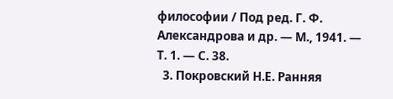философии / Под ред. Г. Ф. Александрова и др. — М., 1941. — Т. 1. — С. 38.
  3. Покровский Н.Е. Ранняя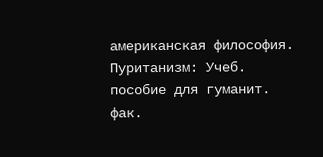американская философия. Пуританизм: Учеб. пособие для гуманит. фак.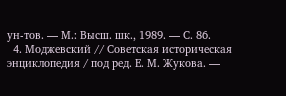ун-тов. — М.: Высш. шк., 1989. — С. 86.
  4. Моджевский // Советская историческая энциклопедия / под ред. Е. М. Жукова. —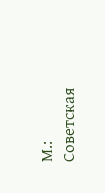М.: Советская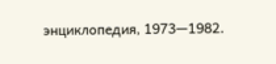энциклопедия, 1973—1982.